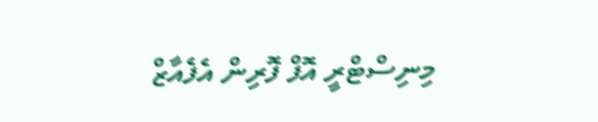މިނިސްޓްރީ އޮފް ފޮރިން އެފެއާޒް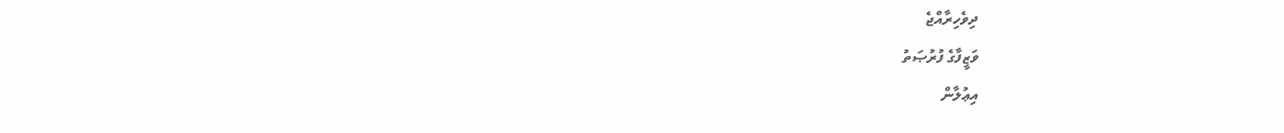ދިވެހިރާއްޖެ
ވަޒީފާގެ ފުރުޞަތު
އިޢުލާން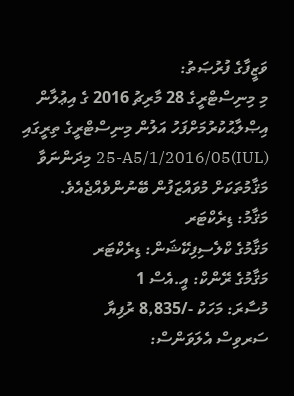ވަޒީފާގެ ފުރުޞަތު:
މި މިނިސްޓްރީގެ 28 މާރިޗު 2016 ގެ އިޢުލާން އިޞްލާޙުކުރުމަށްފަހު އަލުން މިނިސްޓްރީގެ ތިރީގައި (IUL)25-A5/1/2016/05 މިދަންނަވާ މަޤާމުތަކަށް މުވައްޒަފުން ބޭނުންވެއްޖެއެވެ.
މަޤާމު: ޑިރެކްޓަރ
މަޤާމުގެ ކްލެސިފިކޭޝަން: ޑިރެކްޓަރ
މަޤާމުގެ ރޭންކް: އީ.އެސް 1
މުސާރަ: މަހަކު -/8,835 ރުފިޔާ
ސަރވިސް އެލަވަންސް: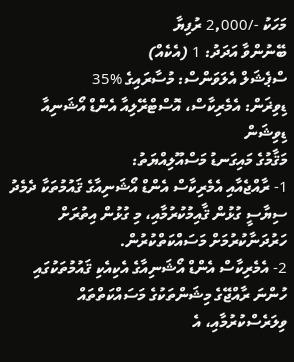މަހަކު -/2,000 ރުފިޔާ
ބޭނުންވާ އަދަދު: 1 (އެކެއް)
ސްޕެޝަލް އެލަވަންސް: މުސާރައިގެ %35
ޑިވިޜަން: އެމެރިކާސް، އޮސްޓްރޭލިއާ އެންޑް އޯޝަނިއާ ޑިވިޝަން
މަޤާމުގެ މައިގަނޑު މަސްއޫލިއްޔަތު:
1- ރާއްޖެއާއި އެމެރިކާސް އެންޑް އޯޝަނިއާގެ ޤައުމުތަކާ ދެމެދު ސިޔާސީ ގުޅުން ޤާއިމުކުރުމާއި، މި ގުޅުން އިތުރަށް ހަރުދަނާކުރުމަށް މަސައްކަތްކުރުން.
2- އެމެރިކާސް އެންޑް އޯޝަނިއާގެ އެކިއެކި ޤައުމުތަކުގައި ހުންނަ ރާއްޖޭގެ މިޝަންތަކުގެ މަސައްކަތްތައް ވިލަރެސްކުރުމާއި، އެ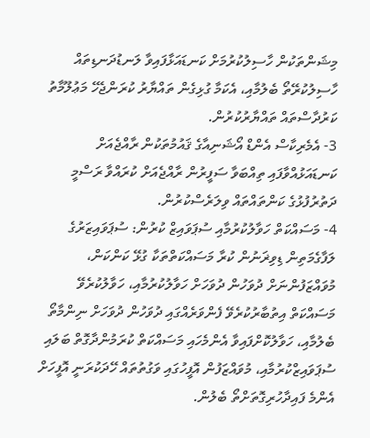މިޝަންތަކުން ހާސިލުކުރުމަށް ކަނޑައަޅާފައިވާ ލަނޑުދަނޑިތައް ހާސިލުކުރޭތޯ ބެލުމާއި، އެކަމާ ގުޅިގެން ތައްޔާރު ކުރަންޖެހޭ މަޢުލޫމާތު ކަރުދާސްތައް ތައްޔާރުކުރުން.
3- އެމެރިކާސް އެންޑް އޯޝަނިއާގެ ޤައުމުތަކުން ރާއްޖެއަށް ކަނޑައަޅުއްވާފައި ތިއްބަވާ ސަފީރުން ރާއްޖެއަށް ކުރައްވާ ރަސްމީ ދަތުރުފުޅުގެ ކަންތައްތައް ވިލަރެސްކުރުން.
4- މަސައްކަތް ހަވާލުކުރުމާއި ސުޕަވައިޒް ކުރުން: ސުޕަވައިޒަރުގެ ލަފާގެމަތިން ޑިވިޜަނުން ކުރާ މަސައްކަތްތަކާ ގުޅޭ ކަންކަން، މުވައްޒަފުންނަށް ދުވަހުން ދުވަހަށް ހަވާލުކުރުމާއި، ހަވާލުކުރެވޭ މަސައްކަތް އިތުބާރުކުރެވޭ ފެންވަރެއްގައި ދުވަހުން ދުވަހަށް ނިންމާތޯ ބެލުމާއި، ހަވާލުކޮށްފައިވާ އެންމެހައި މަސައްކަތް ކުރަމުންދާގޮތް ބަލައި ސުޕަވައިޒްކުރުމާއި، މުވައްޒަފުން އޮފީހުގައި ވަގުތުތައް ހޭދަކުރަނީ އޮފީހަށް އެންމެ ފައިދާހުރިގޮތަށްތޯ ބެލުން.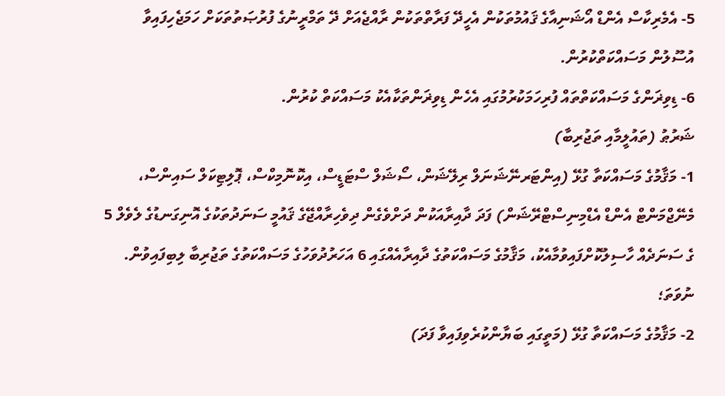5- އެމެރިކާސް އެންޑް އޯޝަނިއާގެ ޤައުމުތަކުން އެހީދޭ ފަރާތްތަކުން ރާއްޖެއަށް ދޭ ތަމްރީނުގެ ފުރުޞަތުތަކަށް ހަމަޖެހިފައިވާ އުސޫލުން މަސައްކަތްކުރުން.
6- ޑިވިޜަންގެ މަސައްކަތްތައް ފުރިހަމަކުރުމުގައި އެހެން ޑިވިޜަންތަކާއެކު މަސައްކަތް ކުރުން.
ޝަރުޠު (ތައުލީމާއި ތަޖުރިބާ)
1- މަޤާމުގެ މަސައްކަތާ ގުޅޭ (އިންޓަރނޭޝަނަލް ރިލޭޝަން، ސޯޝަލް ސްޓަޑީސް، އިކޮނޮމިކްސް، ޕޮލިޓިކަލް ސައިންސް، މެނޭޖްމަންޓް އެންޑް އެޑްމިނިސްޓްރޭޝަން) ފަދަ ދާއިރާއަކުން ދަށްވެގެން ދިވެހިރާއްޖޭގެ ޤައުމީ ސަނަދުތަކުގެ އޮނިގަނޑުގެ ލެވެލް 5 ގެ ސަނަދެއް ހާސިލުކޮށްފައިވުމާއެކު، މަޤާމުގެ މަސައްކަތުގެ ދާއިރާއެއްގައި 6 އަހަރުދުވަހުގެ މަސައްކަތުގެ ތަޖުރިބާ ލިބިފައިވުން. ނުވަތަ؛
2- މަޤާމުގެ މަސައްކަތާ ގުޅޭ (މަތީގައި ބަޔާންކުރެވިފައިވާ ފަދަ)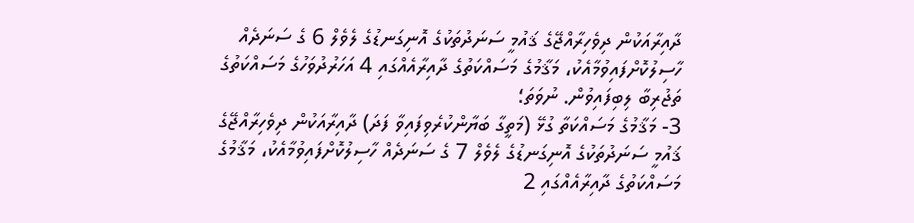ދާއިރާއަކުން ދިވެހިރާއްޖޭގެ ޤައުމީ ސަނަދުތަކުގެ އޮނިގަނޑުގެ ލެވެލް 6 ގެ ސަނަދެއް ހާސިލުކޮށްފައިވުމާއެކު، މަޤާމުގެ މަސައްކަތުގެ ދާއިރާއެއްގައި 4 އަހަރުދުވަހުގެ މަސައްކަތުގެ ތަޖުރިބާ ލިބިފައިވުން. ނުވަތަ؛
3- މަޤާމުގެ މަސައްކަތާ ގުޅޭ (މަތީގާ ބަޔާންކުރެވިފައިވާ ފަދަ) ދާއިރާއަކުން ދިވެހިރާއްޖޭގެ ޤައުމީ ސަނަދުތަކުގެ އޮނިގަނޑުގެ ލެވެލް 7 ގެ ސަނަދެއް ހާސިލުކޮށްފައިވުމާއެކު، މަޤާމުގެ މަސައްކަތުގެ ދާއިރާއެއްގައި 2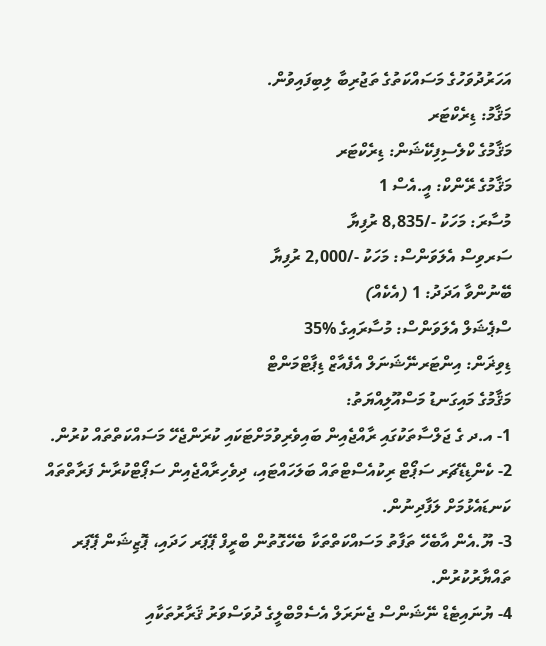އަހަރުދުވަހުގެ މަސައްކަތުގެ ތަޖުރިބާ ލިބިފައިވުން.
މަޤާމު: ޑިރެކްޓަރ
މަޤާމުގެ ކްލެސިފިކޭޝަން: ޑިރެކްޓަރ
މަޤާމުގެ ރޭންކް: އީ.އެސް 1
މުސާރަ: މަހަކު -/8,835 ރުފިޔާ
ސަރވިސް އެލަވަންސް: މަހަކު -/2,000 ރުފިޔާ
ބޭނުންވާ އަދަދު: 1 (އެކެއް)
ސްޕެޝަލް އެލަވަންސް: މުސާރައިގެ %35
ޑިވިޜަން: އިންޓަރނޭޝަނަލް އެފެއާޒް ޑިޕާޓްމަންޓް
މަޤާމުގެ މައިގަނޑު މަސްއޫލިއްޔަތު:
1- އ.ދ ގެ ޖަލްސާތަކުގައި ރާއްޖެއިން ބައިވެރިވުމަށްޓަކައި ކުރަންޖެހޭ މަސައްކަތްތައް ކުރުން.
2- ކެންޑިޑޭޗަރ ސަޕޯޓް ރިކުއެސްޓްތައް ބަލަހައްޓައި، ދިވެހިރާއްޖެއިން ސަޕޯޓްކުރާނެ ފަރާތްތައް ކަނޑައެޅުމަށް ލަފާދިނުން.
3- ޔޫ.އެން އާބެހޭ ތަފާތު މަސައްކަތްތަކާ ބެހޭގޮތުން ބްރީފް ޕޭޕަރ ހަދައި، ޕޮޒިޝަން ޕޭޕަރ ތައްޔާރުކުރުން.
4- ޔުނައިޓެޑް ނޭޝަންސް ޖެނަރަލް އެސެމްބްލީގެ ދުވަސްވަރު ޤަރާރުތަކާއި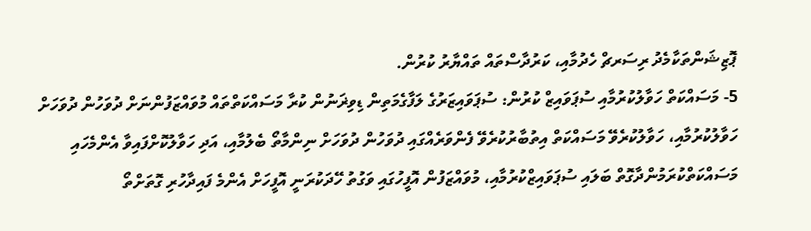ޕޮޒިޝަންތަކާމެދު ރިސަރޗް ހެދުމާއި، ކަރުދާސްތައް ތައްޔާރު ކުރުން.
5- މަސައްކަތް ހަވާލުކުރުމާއި ސުޕަވައިޒް ކުރުން: ސުޕަވައިޒަރުގެ ލަފާގެމަތިން ޑިވިޜަނުން ކުރާ މަސައްކަތްތައް މުވައްޒަފުންނަށް ދުވަހުން ދުވަހަށް ހަވާލުކުރުމާއި، ހަވާލުކުރެވޭ މަސައްކަތް އިތުބާރުކުރެވޭ ފެންވަރެއްގައި ދުވަހުން ދުވަހަށް ނިންމާތޯ ބެލުމާއި، އަދި ހަވާލުކޮށްފައިވާ އެންމެހައި މަސައްކަތްކުރަމުންދާގޮތް ބަލައި ސުޕަވައިޒްކުރުމާއި، މުވައްޒަފުން އޮފީހުގައި ވަގުތު ހޭދަކުރަނީ އޮފީހަށް އެންމެ ފައިދާހުރި ގޮތަށްތޯ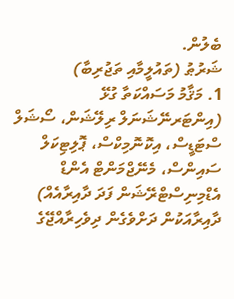ބެލުން.
ޝަރުޠު (ތައުލީމާއި ތަޖުރިބާ)
1. މަޤާމު މަސައްކަތާ ގުޅޭ (އިންޓަރނޭޝަނަލް ރިލޭޝަން، ސޯޝަލް ސްޓަޑީސް، އިކޮނޮމިކްސް، ޕޮލިޓިކަލް ސައިންސް، މެނޭޖްމަންޓް އެންޑް އެޑްމިނިސްޓްރޭޝަން ފަދަ ދާއިރާއެއް) ދާއިރާއަކުން ދަށްވެގެން ދިވެހިރާއްޖޭގެ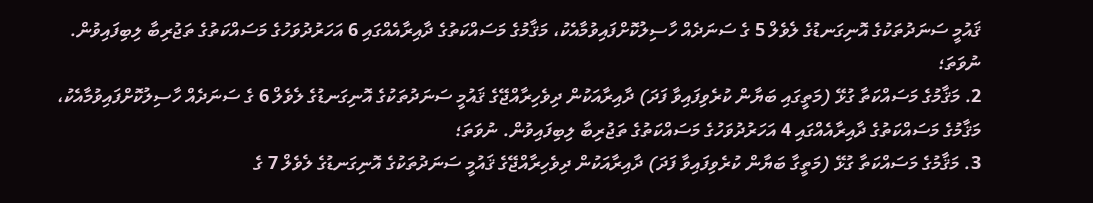ޤައުމީ ސަނަދުތަކުގެ އޮނިގަނޑުގެ ލެވެލް 5 ގެ ސަނަދެއް ހާސިލުކޮށްފައިވުމާއެކު، މަޤާމުގެ މަސައްކަތުގެ ދާއިރާއެއްގައި 6 އަހަރުދުވަހުގެ މަސައްކަތުގެ ތަޖުރިބާ ލިބިފައިވުން. ނުވަތަ؛
2. މަޤާމުގެ މަސައްކަތާ ގުޅޭ (މަތީގައި ބަޔާން ކުރެވިފައިވާ ފަދަ) ދާއިރާއަކުން ދިވެހިރާއްޖޭގެ ޤައުމީ ސަނަދުތަކުގެ އޮނިގަނޑުގެ ލެވެލް 6 ގެ ސަނަދެއް ހާސިލުކޮށްފައިވުމާއެކު، މަޤާމުގެ މަސައްކަތުގެ ދާއިރާއެއްގައި 4 އަހަރުދުވަހުގެ މަސައްކަތުގެ ތަޖުރިބާ ލިބިފައިވުން. ނުވަތަ؛
3. މަޤާމުގެ މަސައްކަތާ ގުޅޭ (މަތީގާ ބަޔާން ކުރެވިފައިވާ ފަދަ) ދާއިރާއަކުން ދިވެހިރާއްޖޭގެ ޤައުމީ ސަނަދުތަކުގެ އޮނިގަނޑުގެ ލެވެލް 7 ގެ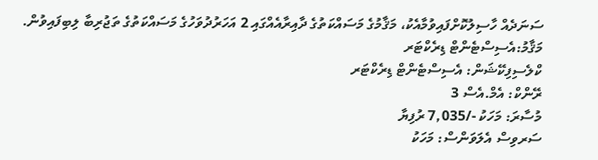ސަނަދެއް ހާސިލުކޮށްފައިވުމާއެކު، މަޤާމުގެ މަސައްކަތުގެ ދާއިރާއެއްގައި 2 އަހަރުދުވަހުގެ މަސައްކަތުގެ ތަޖުރިބާ ލިބިފައިވުން.
މަޤާމު:އެސިސްޓެންޓް ޑިރެކްޓަރ
ކްލެސިފިކޭޝަން: އެސިސްޓެންޓް ޑިރެކްޓަރ
ރޭންކް: އެމް.އެސް 3
މުސާރަ: މަހަކު -/7,035 ރުފިޔާ
ސަރވިސް އެލަވަންސް: މަހަކު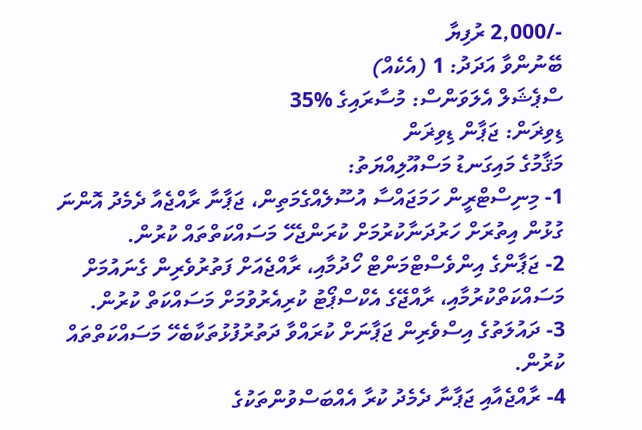-/2,000 ރުފިޔާ
ބޭނުންވާ އަދަދު: 1 (އެކެއް)
ސްޕެޝަލް އެލަވަންސް: މުސާރައިގެ %35
ޑިވިޜަން: ޖަޕާން ޑިވިޜަން
މަޤާމުގެ މައިގަނޑު މަސްއޫލިއްޔަތު:
1- މިނިސްޓްރީން ހަމަޖައްސާ އުސޫލެއްގެމަތިން، ޖަޕާނާ ރާއްޖެއާ ދެމެދު އޮންނަ ގުޅުން އިތުރަށް ހަރުދަނާކުރުމަށް ކުރަންޖެހޭ މަސައްކަތްތައް ކުރުން.
2- ޖަޕާންގެ އިންވެސްޓްމަންޓް ހޯދުމާއި، ރާއްޖެއަށް ފަތުރުވެރިން ގެނައުމަށް މަސައްކަތްކުރުމާއި، ރާއްޖޭގެ އެކްސްޕޯޓު ކުރިއެރުވުމަށް މަސައްކަތް ކުރުން.
3- ދައުލަތުގެ އިސްވެރިން ޖަޕާނަށް ކުރައްވާ ދަތުރުފުޅުތަކާބެހޭ މަސައްކަތްތައް ކުރުން.
4- ރާއްޖެއާއި ޖަޕާނާ ދެމެދު ކުރާ އެއްބަސްވުންތަކުގެ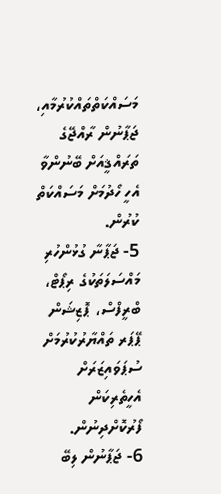މަސައްކަތްތައްކުރުމާއި، ޖަޕާނުން ރާއްޖޭގެ ތަރައްޤީއަށް ބޭނުންވާ އެހީ ހޯދުމަށް މަސައްކަތް ކުރުން.
5- ޖަޕާނާ ގުޅުންހުރި މައްސަލަތަކުގެ ރިޕޯޓް، ބްރީފްސް، ޕޮޒިޝަން ޕޭޕަރ ތައްޔާރުކުރުމަށް ސުޕަވައިޒަރަށް އެހީތެރިކަން ފޯރުކޮށްދިނުން.
6- ޖަޕާނުން ލިބޭ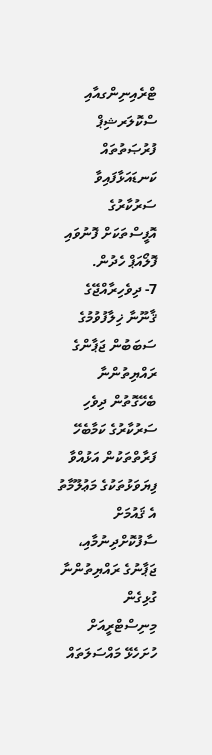ޓްރެއިނިންގއާއި ސްކޮލަރޝިޕް ފުރުޞަތުތައް ކަނޑައަޅާފައިވާ ސަރުކާރުގެ އޮފީސްތަކަށް ފޮނުވައި ފޮލޯއަޕް ހެދުން.
7- ދިވެހިރާއްޖޭގެ ޤާނޫނާ ޚިލާފުވުމުގެ ސަބަބުން ޖަޕާންގެ ރައްޔިތުންނާ ބެހޭގޮތުން ދިވެހި ސަރުކާރުގެ ކަމާބެހޭ ފަރާތްތަކުން އަޅުއްވާ ފިޔަވަޅުތަކުގެ މަޢުލޫމާތު އެ ޤައުމަށް ސާފުކޮށްދިނުމާއި، ޖަޕާނުގެ ރައްޔިތުންނާ ގުޅިގެން މިނިސްޓްރީއަށް ހުށަހެޅޭ މައްސަލަތައް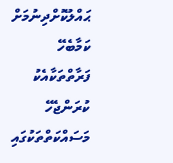ޙައްލުކޮށްދިނުމަށް ކަމާބެހޭ ފަރާތްތަކާއެކު ކުރަންޖެހޭ މަސައްކަތްތަކުގައި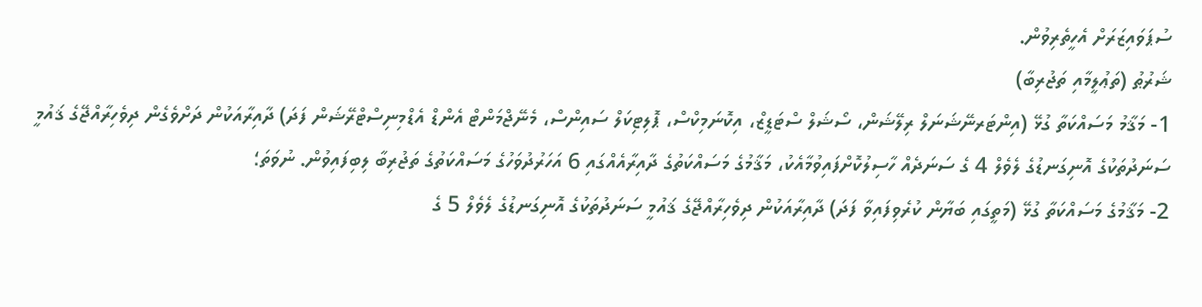ސުޕަވައިޒަރަށް އެހީތެރިވުން.
ޝަރުޠު (ތަޢުލީމާއި ތަޖުރިބާ)
1- މަޤާމު މަސައްކަތާ ގުޅޭ (އިންޓަރނޭޝަނަލް ރިލޭޝަން، ސޯޝަލް ސްޓަޑީޒް، އިކޮނަމިކްސް، ޕޮލިޓިކަލް ސައިންސް، މެނޭޖްމަންޓް އެންޑް އެޑްމިނިސްޓްރޭޝަން ފަދަ) ދާއިރާއަކުން ދަށްވެގެން ދިވެހިރާއްޖޭގެ ޤައުމީ ސަނަދުތަކުގެ އޮނިގަނޑުގެ ލެވެލް 4 ގެ ސަނަދެއް ހާސިލުކޮށްފައިވުމާއެކު، މަޤާމުގެ މަސައްކަތުގެ ދާއިރާއެއްގައި 6 އަހަރުދުވަހުގެ މަސައްކަތުގެ ތަޖުރިބާ ލިބިފައިވުން. ނުވަތަ؛
2- މަޤާމުގެ މަސައްކަތާ ގުޅޭ (މަތީގައި ބަޔާން ކުރެވިފައިވާ ފަދަ) ދާއިރާއަކުން ދިވެހިރާއްޖޭގެ ޤައުމީ ސަނަދުތަކުގެ އޮނިގަނޑުގެ ލެވެލް 5 ގެ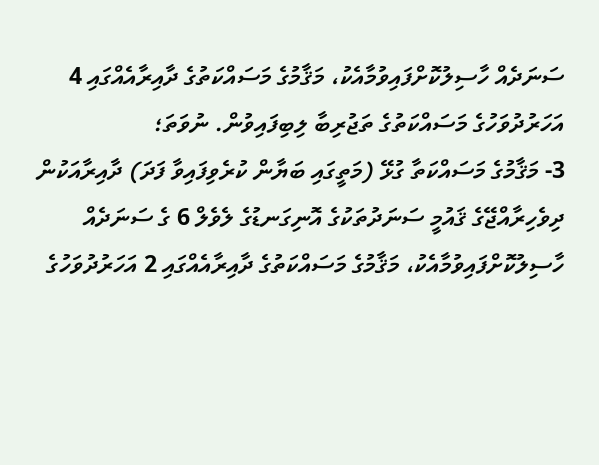ސަނަދެއް ހާސިލުކޮށްފައިވުމާއެކު، މަޤާމުގެ މަސައްކަތުގެ ދާއިރާއެއްގައި 4 އަހަރުދުވަހުގެ މަސައްކަތުގެ ތަޖުރިބާ ލިބިފައިވުން. ނުވަތަ؛
3- މަޤާމުގެ މަސައްކަތާ ގުޅޭ (މަތީގައި ބަޔާން ކުރެވިފައިވާ ފަދަ) ދާއިރާއަކުން ދިވެހިރާއްޖޭގެ ޤައުމީ ސަނަދުތަކުގެ އޮނިގަނޑުގެ ލެވެލް 6 ގެ ސަނަދެއް ހާސިލުކޮށްފައިވުމާއެކު، މަޤާމުގެ މަސައްކަތުގެ ދާއިރާއެއްގައި 2 އަހަރުދުވަހުގެ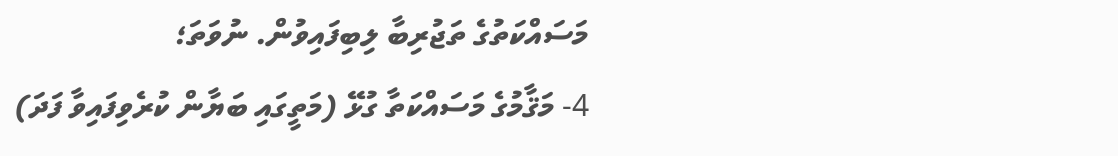މަސައްކަތުގެ ތަޖުރިބާ ލިބިފައިވުން. ނުވަތަ؛
4- މަޤާމުގެ މަސައްކަތާ ގުޅޭ (މަތީގައި ބަޔާން ކުރެވިފައިވާ ފަދަ)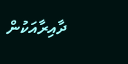ދާއިރާއަކުން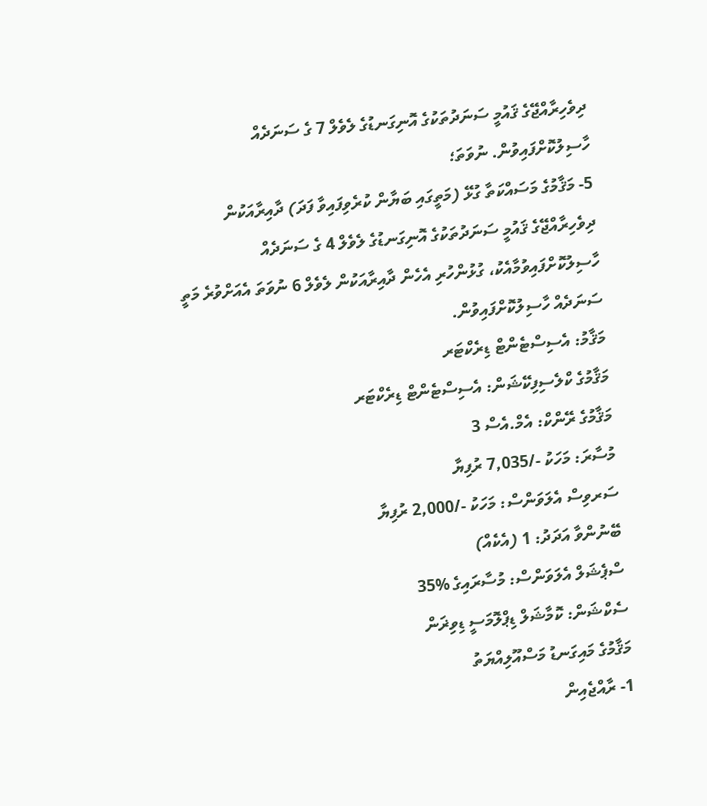ދިވެހިރާއްޖޭގެ ޤައުމީ ސަނަދުތަކުގެ އޮނިގަނޑުގެ ލެވެލް 7 ގެ ސަނަދެއް ހާސިލުކޮށްފައިވުން. ނުވަތަ؛
5- މަޤާމުގެ މަސައްކަތާ ގުޅޭ (މަތީގައި ބަޔާން ކުރެވިފައިވާ ފަދަ) ދާއިރާއަކުން ދިވެހިރާއްޖޭގެ ޤައުމީ ސަނަދުތަކުގެ އޮނިގަނޑުގެ ލެވެލް 4 ގެ ސަނަދެއް ހާސިލުކޮށްފައިވުމާއެކު، ގުޅުންހުރި އެހެން ދާއިރާއަކުން ލެވެލް 6 ނުވަތަ އެއަށްވުރެ މަތީ ސަނަދެއް ހާސިލުކޮށްފައިވުން.
މަޤާމު: އެސިސްޓެންޓް ޑިރެކްޓަރ
މަޤާމުގެ ކްލެސިފިކޭޝަން: އެސިސްޓެންޓް ޑިރެކްޓަރ
މަޤާމުގެ ރޭންކް: އެމް.އެސް 3
މުސާރަ: މަހަކު -/7,035 ރުފިޔާ
ސަރވިސް އެލަވަންސް: މަހަކު -/2,000 ރުފިޔާ
ބޭނުންވާ އަދަދު: 1 (އެކެއް)
ސްޕެޝަލް އެލަވަންސް: މުސާރައިގެ %35
ސެކްޝަން: ކޮމާޝަލް ޑިޕްލޮމަސީ ޑިވިޜަން
މަޤާމުގެ މައިގަނޑު މަސްއޫލިއްޔަތު
1- ރާއްޖެއިން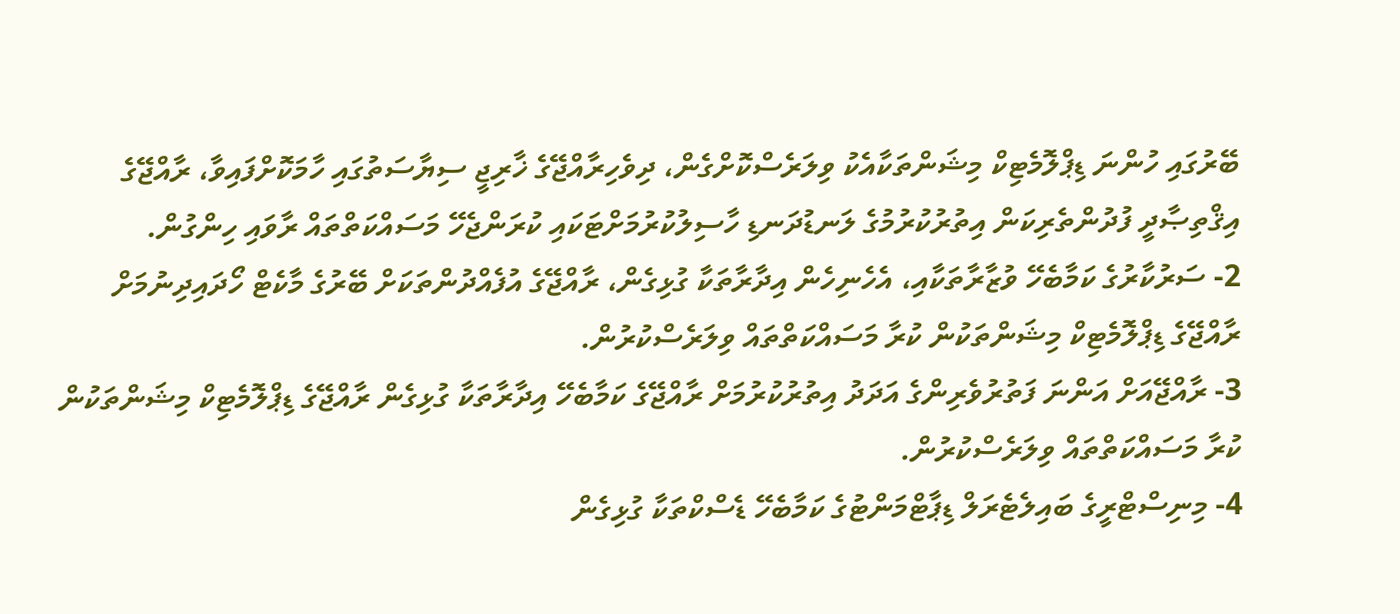ބޭރުގައި ހުންނަ ޑިޕްލޮމެޓިކް މިޝަންތަކާއެކު ވިލަރެސްކޮށްގެން، ދިވެހިރާއްޖޭގެ ޚާރިޖީ ސިޔާސަތުގައި ހާމަކޮށްފައިވާ، ރާއްޖޭގެ އިޤްތިޞާދީ ފުދުންތެރިކަން އިތުރުކުރުމުގެ ލަނޑުދަނޑި ހާސިލުކުރުމަށްޓަކައި ކުރަންޖެހޭ މަސައްކަތްތައް ރާވައި ހިންގުން.
2- ސަރުކާރުގެ ކަމާބެހޭ ވުޒާރާތަކާއި، އެހެނިހެން އިދާރާތަކާ ގުޅިގެން، ރާއްޖޭގެ އުފެއްދުންތަކަށް ބޭރުގެ މާކެޓް ހޯދައިދިނުމަށް ރާއްޖޭގެ ޑިޕްލޮމެޓިކް މިޝަންތަކުން ކުރާ މަސައްކަތްތައް ވިލަރެސްކުރުން.
3- ރާއްޖޭއަށް އަންނަ ފަތުރުވެރިންގެ އަދަދު އިތުރުކުރުމަށް ރާއްޖޭގެ ކަމާބެހޭ އިދާރާތަކާ ގުޅިގެން ރާއްޖޭގެ ޑިޕްލޮމެޓިކް މިޝަންތަކުން ކުރާ މަސައްކަތްތައް ވިލަރެސްކުރުން.
4- މިނިސްޓްރީގެ ބައިލެޓެރަލް ޑިޕާޓްމަންޓުގެ ކަމާބެހޭ ޑެސްކްތަކާ ގުޅިގެން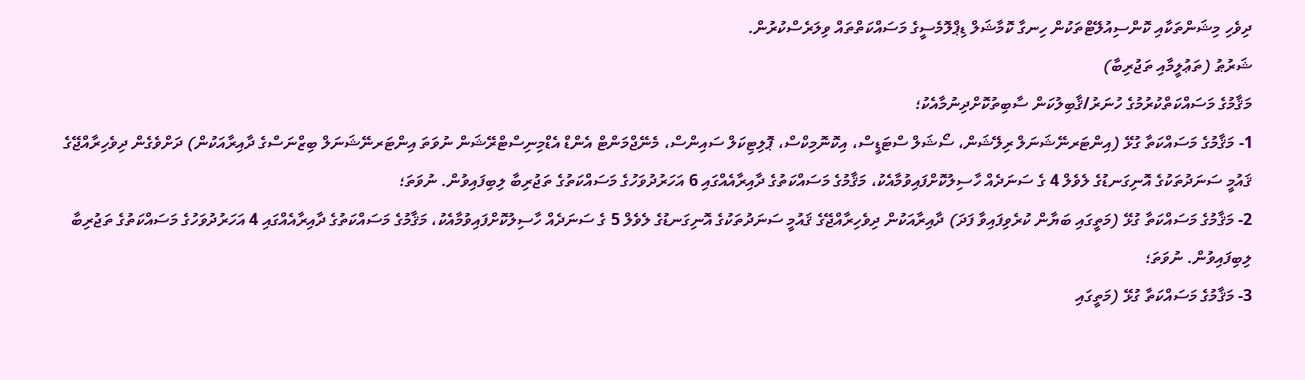ދިވެހި މިޝަންތަކާއި ކޮންސިއުލޭޓްތަކުން ހިނގާ ކޮމާޝަލް ޑިޕްލޮމެސީގެ މަސައްކަތްތައް ވިލަރެސްކުރުން.
ޝަރުޠު (ތަޢުލީމާއި ތަޖުރިބާ)
މަޤާމުގެ މަސައްކަތްކުރުމުގެ ހުނަރު/ޤާބިލުކަން ސާބިތުކޮށްދިނުމާއެކު؛
1- މަޤާމުގެ މަސައްކަތާ ގުޅޭ (އިންޓަރނޭޝަނަލް ރިލޭޝަން، ސޯޝަލް ސްޓަޑީސް، އިކޮނޮމިކްސް، ޕޮލިޓިކަލް ސައިންސް، މެނޭޖްމަންޓް އެންޑް އެޑްމިނިސްޓްރޭޝަން ނުވަތަ އިންޓަރނޭޝަނަލް ބިޒްނަސްގެ ދާއިރާއަކުން) ދަށްވެގެން ދިވެހިރާއްޖޭގެ ޤައުމީ ސަނަދުތަކުގެ އޮނިގަނޑުގެ ލެވެލް 4 ގެ ސަނަދެއް ހާސިލުކޮށްފައިވުމާއެކު، މަޤާމުގެ މަސައްކަތުގެ ދާއިރާއެއްގައި 6 އަހަރުދުވަހުގެ މަސައްކަތުގެ ތަޖުރިބާ ލިބިފައިވުން. ނުވަތަ؛
2- މަޤާމުގެ މަސައްކަތާ ގުޅޭ (މަތީގައި ބަޔާން ކުރެވިފައިވާ ފަދަ) ދާއިރާއަކުން ދިވެހިރާއްޖޭގެ ޤައުމީ ސަނަދުތަކުގެ އޮނިގަނޑުގެ ލެވެލް 5 ގެ ސަނަދެއް ހާސިލުކޮށްފައިވުމާއެކު، މަޤާމުގެ މަސައްކަތުގެ ދާއިރާއެއްގައި 4 އަހަރުދުވަހުގެ މަސައްކަތުގެ ތަޖުރިބާ ލިބިފައިވުން. ނުވަތަ؛
3- މަޤާމުގެ މަސައްކަތާ ގުޅޭ (މަތީގައި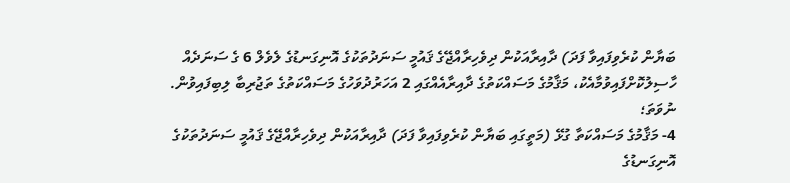ބަޔާން ކުރެވިފައިވާ ފަދަ) ދާއިރާއަކުން ދިވެހިރާއްޖޭގެ ޤައުމީ ސަނަދުތަކުގެ އޮނިގަނޑުގެ ލެވެލް 6 ގެ ސަނަދެއް ހާސިލުކޮށްފައިވުމާއެކު، މަޤާމުގެ މަސައްކަތުގެ ދާއިރާއެއްގައި 2 އަހަރުދުވަހުގެ މަސައްކަތުގެ ތަޖުރިބާ ލިބިފައިވުން. ނުވަތަ؛
4- މަޤާމުގެ މަސައްކަތާ ގުޅޭ (މަތީގައި ބަޔާން ކުރެވިފައިވާ ފަދަ) ދާއިރާއަކުން ދިވެހިރާއްޖޭގެ ޤައުމީ ސަނަދުތަކުގެ އޮނިގަނޑުގެ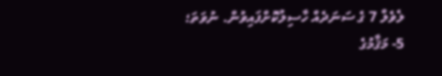ލެވެލް 7 ގެ ސަނަދެއް ހާސިލުކޮށްފައިވުން. ނުވަތަ؛
5- މަޤާމުގެ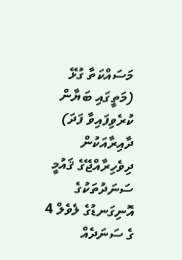މަސައްކަތާ ގުޅޭ (މަތީގައި ބަޔާން ކުރެވިފައިވާ ފަދަ) ދާއިރާއަކުން ދިވެހިރާއްޖޭގެ ޤައުމީ ސަނަދުތަކުގެ އޮނިގަނޑުގެ ލެވެލް 4 ގެ ސަނަދެއް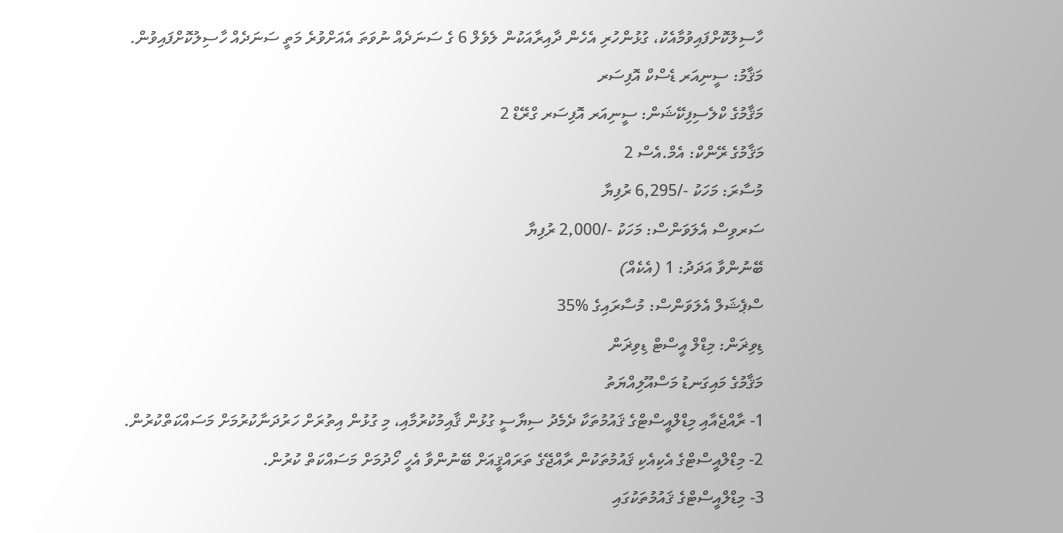ހާސިލުކޮށްފައިވުމާއެކު، ގުޅުންހުރި އެހެން ދާއިރާއަކުން ލެވެލް 6 ގެ ސަނަދެއް ނުވަތަ އެއަށްވުރެ މަތީ ސަނަދެއް ހާސިލުކޮށްފައިވުން.
މަޤާމު: ސީނިއަރ ޑެސްކް އޮފިސަރ
މަޤާމުގެ ކްލެސިފިކޭޝަން: ސީނިއަރ އޮފިސަރ ގްރޭޑް 2
މަޤާމުގެ ރޭންކް: އެމް.އެސް 2
މުސާރަ: މަހަކު -/6,295 ރުފިޔާ
ސަރވިސް އެލަވަންސް: މަހަކު -/2,000 ރުފިޔާ
ބޭނުންވާ އަދަދު: 1 (އެކެއް)
ސްޕެޝަލް އެލަވަންސް: މުސާރައިގެ %35
ޑިވިޜަން: މިޑްލް އީސްޓް ޑިވިޜަން
މަޤާމުގެ މައިގަނޑު މަސްއޫލިއްޔަތު
1- ރާއްޖެއާއި މިޑްލްއީސްޓްގެ ޤައުމުތަކާ ދެމެދު ސިޔާސީ ގުޅުން ޤާއިމުކުރުމާއި، މި ގުޅުން އިތުރަށް ހަރުދަނާކުރުމަށް މަސައްކަތްކުރުން.
2- މިޑްލްއީސްޓްގެ އެކިއެކި ޤައުމުތަކުން ރާއްޖޭގެ ތަރައްޤީއަށް ބޭނުންވާ އެހީ ހޯދުމަށް މަސައްކަތް ކުރުން.
3- މިޑްލްއީސްޓްގެ ޤައުމުތަކުގައި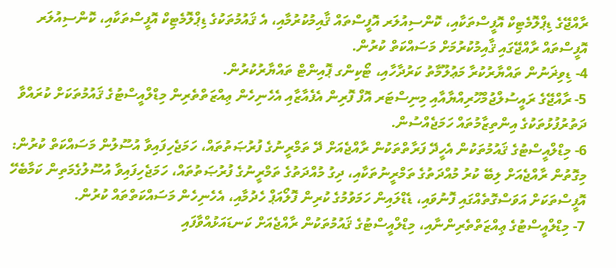ރާއްޖޭގެ ޑިޕްލޮމެޓިކް އޮފީސްތަކާއި، ކޮންސިއުލަރ އޮފީސްތައް ޤާއިމުކުރުމާއި، އެ ޤައުމުތަކުގެ ޑިޕްލޮމެޓިކް އޮފީސްތަކާއި، ކޮންސިއުލަރ އޮފީސްތައް ރާއްޖޭގައި ޤާއިމުކުރުމަށް މަސައްކަތް ކުރުން.
4- ޑިވިޜަނުން ތައްޔާރުކުރާ މަޢުލޫމާތު ކަރުދާހާއި، ޓޯކިންގ ޕޮއިންޓް ތައްޔާރުކުރުން.
5- ރާއްޖޭގެ ރައީސުލްޖުމްހޫރިއްޔާއާއި މިނިސްޓަރ އޮފް ފޮރިން އެފެއާޒާއި އެހެނިހެން ޢިއްޒަތްތެރިން މިޑްލްއީސްޓުގެ ޤައުމުތަކަށް ކުރައްވާ ދަތުރުފުޅުތަކުގެ އިންތިޒާމުތައް ހަމަޖެއްސުން.
6- މިޑްލްއީސްޓުގެ ޤައުމުތަކުން އެހީދޭ ފަރާތްތަކުން ރާއްޖެއަށް ދޭ ތަމްރީނުގެ ފުރުޞަތުތައް، ހަމަޖެހިފައިވާ އުސޫލުން މަސައްކަތް ކުރުން: މިގޮތުން ރާއްޖެއަށް ލިބޭ ކުރު މުއްދަތުގެ ތަމްރީނުތަކާއި، ދިގު މުއްދަތުގެ ތަމްރީނުގެ ފުރުޞަތުތައް، ހަމަޖެހިފައިވާ އުސޫލުގެމަތިން ކަމާބެހޭ އޮފީސްތަކަށް އަވަސްގޮތެއްގައި ފޮނުވައި، ޑެޑްލައިން ހަމަވުމުގެ ކުރިން ފޮލޯއަޕް ހެދުމާއި، އެހެނިހެން މަސައްކަތްތައް ކުރުން.
7- މިޑްލްއީސްޓުގެ ޢިއްޒަތްތެރިންނާއި، މިޑްލްއީސްޓުގެ ޤައުމުތަކުން ރާއްޖެއަށް ކަނޑައަޅުއްވާފައި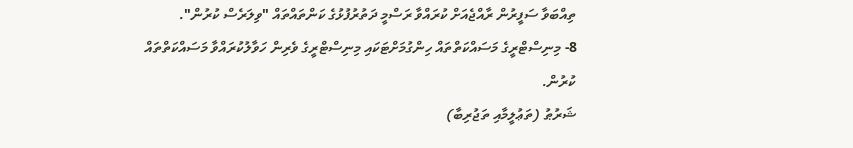ތިއްބަވާ ސަފީރުން ރާއްޖެއަށް ކުރައްވާ ރަސްމީ ދަތުރުފުޅުގެ ކަންތައްތައް "ވިލަރެސް ކުރުން".
8- މިނިސްޓްރީގެ މަސައްކަތްތައް ހިންގުމަށްޓަކައި މިނިސްޓްރީގެ ވެރިން ހަވާލުކުރައްވާ މަސައްކަތްތައް ކުރުން.
ޝަރުޠު (ތަޢުލީމާއި ތަޖުރިބާ)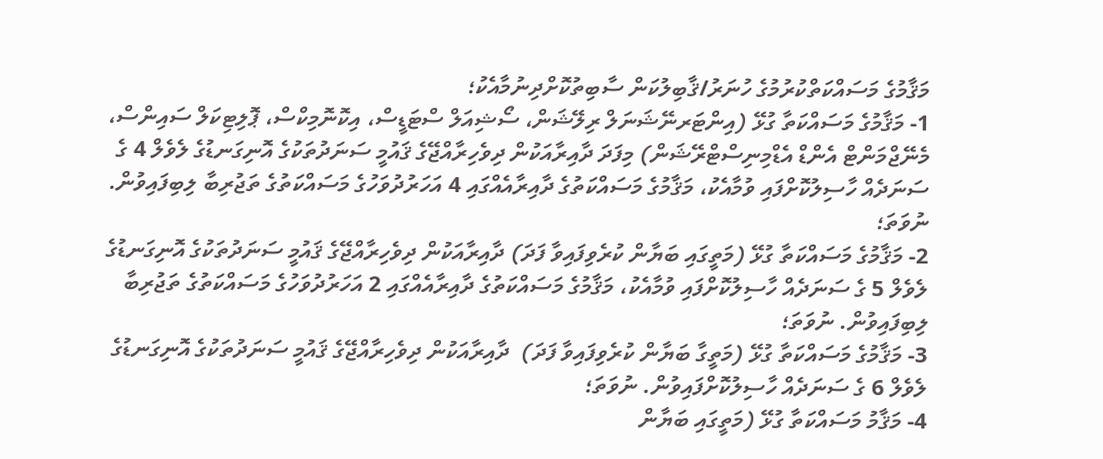މަޤާމުގެ މަސައްކަތްކުރުމުގެ ހުނަރު/ޤާބިލުކަން ސާބިތުކޮށްދިނުމާއެކު؛
1- މަޤާމުގެ މަސައްކަތާ ގުޅޭ (އިންޓަރނޭޝަނަލް ރިލޭޝަން، ސޯޝިއަލް ސްޓަޑީސް، އިކޮނޮމިކްސް، ޕޮލިޓިކަލް ސައިންސް، މެނޭޖްމަންޓް އެންޑް އެޑްމިނިސްޓްރޭޝަން) މިފަދަ ދާއިރާއަކުން ދިވެހިރާއްޖޭގެ ޤައުމީ ސަނަދުތަކުގެ އޮނިގަނޑުގެ ލެވެލް 4 ގެ ސަނަދެއް ހާސިލުކޮށްފައި ވުމާއެކު، މަޤާމުގެ މަސައްކަތުގެ ދާއިރާއެއްގައި 4 އަހަރުދުވަހުގެ މަސައްކަތުގެ ތަޖުރިބާ ލިބިފައިވުން. ނުވަތަ؛
2- މަޤާމުގެ މަސައްކަތާ ގުޅޭ (މަތީގައި ބަޔާން ކުރެވިފައިވާ ފަދަ) ދާއިރާއަކުން ދިވެހިރާއްޖޭގެ ޤައުމީ ސަނަދުތަކުގެ އޮނިގަނޑުގެ ލެވެލް 5 ގެ ސަނަދެއް ހާސިލުކޮށްފައި ވުމާއެކު، މަޤާމުގެ މަސައްކަތުގެ ދާއިރާއެއްގައި 2 އަހަރުދުވަހުގެ މަސައްކަތުގެ ތަޖުރިބާ ލިބިފައިވުން. ނުވަތަ؛
3- މަޤާމުގެ މަސައްކަތާ ގުޅޭ (މަތީގާ ބަޔާން ކުރެވިފައިވާ ފަދަ)  ދާއިރާއަކުން ދިވެހިރާއްޖޭގެ ޤައުމީ ސަނަދުތަކުގެ އޮނިގަނޑުގެ ލެވެލް 6 ގެ ސަނަދެއް ހާސިލުކޮށްފައިވުން. ނުވަތަ؛
4- މަޤާމު މަސައްކަތާ ގުޅޭ (މަތީގައި ބަޔާން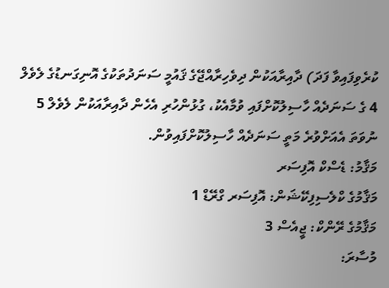ކުރެވިފައިވާ ފަދަ) ދާއިރާއަކުން ދިވެހިރާއްޖޭގެ ޤައުމީ ސަނަދުތަކުގެ އޮނިގަނޑުގެ ލެވެލް 4 ގެ ސަނަދެއް ހާސިލުކޮށްފައި ވުމާއެކު، ގުޅުންހުރި އެހެން ދާއިރާއަކުން ލެވެލް 5 ނުވަތަ އެއަށްވުރެ މަތީ ސަނަދެއް ހާސިލުކޮށްފައިވުން.
މަޤާމު: ޑެސްކް އޮފިސަރ
މަޤާމުގެ ކްލެސިފިކޭޝަން: އޮފިސަރ ގްރޭޑް 1
މަޤާމުގެ ރޭންކް: ޖީއެސް 3
މުސާރަ: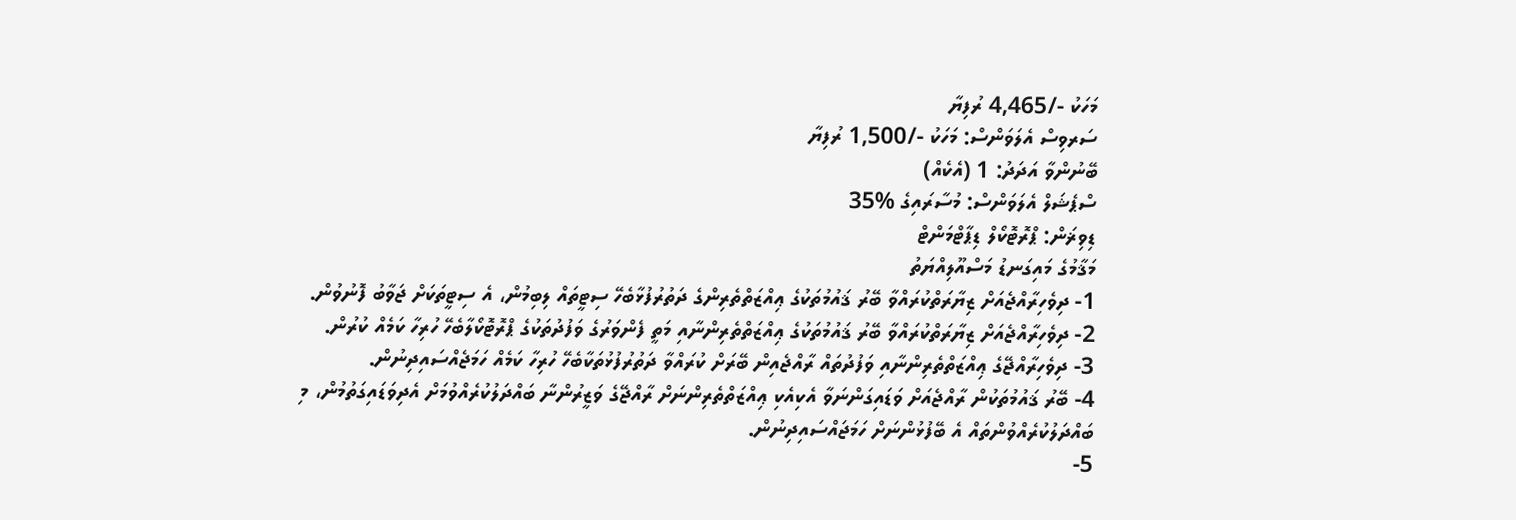މަހަކު -/4,465 ރުފިޔާ
ސަރވިސް އެލަވަންސް: މަހަކު -/1,500 ރުފިޔާ
ބޭނުންވާ އަދަދު: 1 (އެކެއް)
ސްޕެޝަލް އެލަވަންސް: މުސާރައިގެ %35
ޑިވިޜަން: ޕްރޮޓޮކޯލް ޑިޕާޓްމަންޓް
މަޤާމުގެ މައިގަނޑު މަސްއޫލިއްޔަތު
1- ދިވެހިރާއްޖެއަށް ޒިޔާރަތްކުރައްވާ ބޭރު ޤައުމުތަކުގެ ޢިއްޒަތްތެރިންގެ ދަތުރުފުޅާބެހޭ ސިޓީތައް ލިބިމުން، އެ ސިޓީތަކަށް ޖަވާބު ފޮނުވުން.
2- ދިވެހިރާއްޖެއަށް ޒިޔާރަތްކުރައްވާ ބޭރު ޤައުމުތަކުގެ ޢިއްޒަތްތެރިންނާއި މަތީ ފެންވަރުގެ ވަފުދުތަކުގެ ޕްރޮޓޮކޯލާބެހޭ ހުރިހާ ކަމެއް ކުރުން.
3- ދިވެހިރާއްޖޭގެ ޢިއްޒަތްތެރިންނާއި ވަފުދުތައް ރާއްޖެއިން ބޭރަށް ކުރައްވާ ދަތުރުފުޅުތަކާބެހޭ ހުރިހާ ކަމެއް ހަމަޖެއްސައިދިނުން.
4- ބޭރު ޤައުމުތަކުން ރާއްޖެއަށް ވަޑައިގަންނަވާ އެކިއެކި ޢިއްޒަތްތެރިންނަށް ރާއްޖޭގެ ވަޒީރުންނާ ބައްދަލުކުރެއްވުމަށް އެދިވަޑައިގަތުމުން، މި ބައްދަލުކުރެއްވުންތައް އެ ބޭފުޅުންނަށް ހަމަޖައްސައިދިނުން.
5-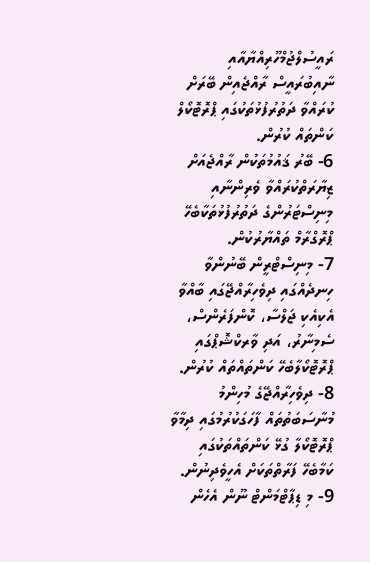ރައީސުލްޖުމްހޫރިއްޔާއާއި ނާއިބުރައީސް ރާއްޖެއިން ބޭރަށް ކުރައްވާ ދަތުރުފުޅުތަކުގައި ޕްރޮޓޮކޯލް ކަންތައް ކުރުން.
6- ބޭރު ޤައުމުތަކުން ރާއްޖެއަށް ޒިޔާރަތްކުރައްވާ ވެރިންނާއި މިނިސްޓަރުންގެ ދަތުރުފުޅުތަކާބެހޭ ޕްރޮގްރާމް ތައްޔާރުކުން.
7- މިނިސްޓްރީން ބޭނުންވާ ހިނދެއްގައި ދިވެހިރާއްޖޭގައި ބާއްވާ އެކިއެކި ޖަލްސާ، ކޮންފަރެންސް، ސެމިނާރު، އަދި ވާރކްޝޮޕްގައި ޕްރޮޓޮކޯލާބެހޭ ކަންތައްތައް ކުރުން.
8- ދިވެހިރާއްޖޭގެ މުހިންމު މުނާސަބަތުތައް ފާހަގަކުރުމުގައި ދިމާވާ ޕްރޮޓޮކޯލާ ގުޅޭ ކަންތައްތަކުގައި ކަމާބެހޭ ފަރާތްތަކަށް އެހީވެދިނުން.
9- މި ޑިޕާޓްމަންޓް ނޫން އެހެން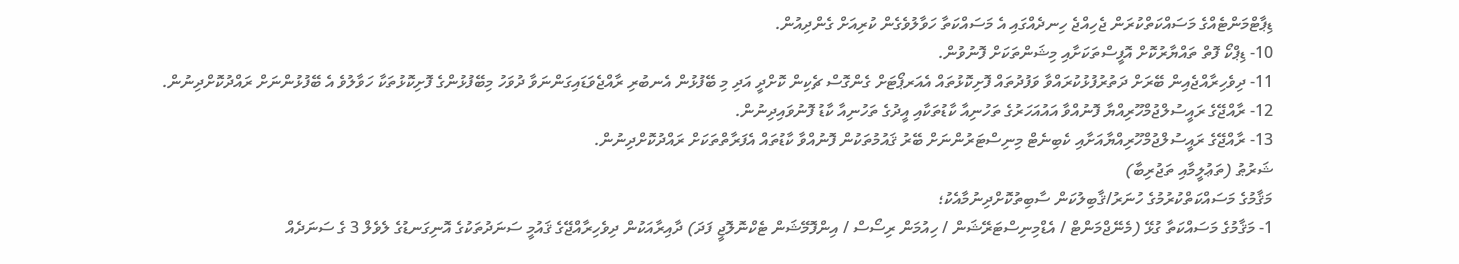ޑިޕާޓްމަންޓެއްގެ މަސައްކަތްކުރަން ޖެހިއްޖެ ހިނދެއްގައި އެ މަސައްކަތާ ހަވާލުވެގެން ކުރިއަށް ގެންދިއުން.
10- ޑިޕްކޯ ފޮތް ތައްޔާރުކޮށް އޮފީސްތަކަށާއި މިޝަންތަކަށް ފޮނުވުން.
11- ދިވެހިރާއްޖެއިން ބޭރަށް ދަތުރުފުޅުކުރައްވާ ވަފުދުތައް ފޮށިކޮޅުތައް އެއަރޕޯޓަށް ގެންގޮސް ޗެކިން ކޮށްދީ އަދި މި ބޭފުޅުން އެނބުރި ރާއްޖެވަޑައިގަންނަވާ ދުވަހު މިބޭފުޅުންގެ ފޮށިކޮޅުތަކާ ހަވާލުވެ އެ ބޭފުޅުންނަށް ރައްދުކޮށްދިނުން.
12- ރާއްޖޭގެ ރައީސުލްޖުމްހޫރިއްޔާ ފޮނުއްވާ އައުއަހަރުގެ ތަހުނިއާ ކާޑުތަކާއި އީދުގެ ތަހުނިއާ ކާޑު ފޮނުވައިދިނުން.
13- ރާއްޖޭގެ ރައީސުލްޖުމްހޫރިއްޔާއަށާއި ކެބިނެޓް މިނިސްޓަރުންނަށް ބޭރު ޤައުމުތަކުން ފޮނުއްވާ ކާޑުތައް އެފަރާތްތަކަށް ރައްދުކޮށްދިނުން.
ޝަރުޠު (ތަޢުލީމާއި ތަޖުރިބާ)
މަޤާމުގެ މަސައްކަތްކުރުމުގެ ހުނަރު/ޤާބިލުކަން ސާބިތުކޮށްދިނުމާއެކު؛
1- މަޤާމުގެ މަސައްކަތާ ގުޅޭ (މެނޭޖްމަންޓް / އެޑްމިނިސްޓަރޭޝަން / ހިއުމަން ރިސޯސް / އިންފޮމޭޝަން ޓެކްނޮލޮޖީ ފަދަ) ދާއިރާއަކުން ދިވެހިރާއްޖޭގެ ޤައުމީ ސަނަދުތަކުގެ އޮނިގަނޑުގެ ލެވެލް 3 ގެ ސަނަދެއް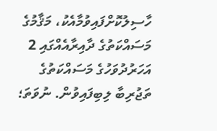ހާސިލުކޮށްފައިވުމާއެކު، މަޤާމުގެ މަސައްކަތުގެ ދާއިރާއެއްގައި 2 އަހަރުދުވަހުގެ މަސައްކަތުގެ ތަޖުރިބާ ލިބިފައިވުން. ނުވަތަ؛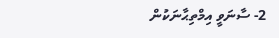2- ސާނަވީ އިމްތިޙާނަކުން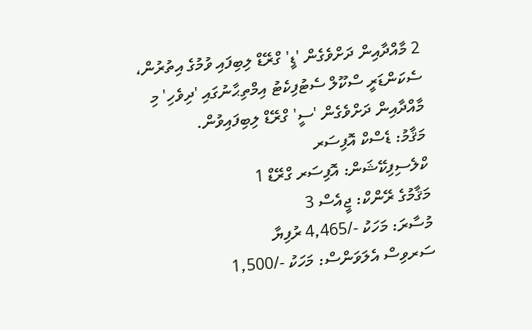2 މާއްދާއިން ދަށްވެގެން 'ޑީ' ގްރޭޑް ލިބިފައި ވުމުގެ އިތުރުން، ސެކަންޑަރީ ސްކޫލް ސެޓުފިކެޓު އިމްތިޙާނުގައި 'ދިވެހި' މި މާއްދާއިން ދަށްވެގެން 'ސީ' ގްރޭޑް ލިބިފައިވުން.
މަޤާމު: ޑެސްކް އޮފިސަރ
ކްލެސިފިކޭޝަން: އޮފިސަރ ގްރޭޑް 1
މަޤާމުގެ ރޭންކް: ޖީއެސް 3
މުސާރަ: މަހަކު -/4,465 ރުފިޔާ
ސަރވިސް އެލަވަންސް: މަހަކު -/1,500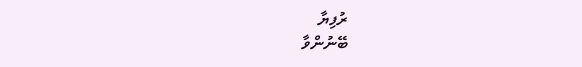ރުފިޔާ
ބޭނުންވާ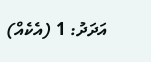އަދަދު: 1 (އެކެއް)